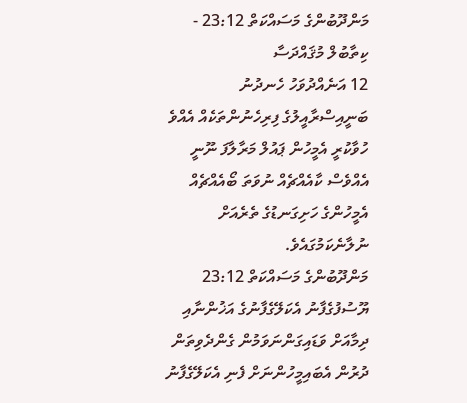މަންދޫބުންގެ މަސައްކަތް 23:12 - ކިތާބުލް މުޤައްދަސާ
12 އަނެއްދުވަހު ހެނދުނު ބަނީއިސްރާއީލުގެ ފިރިހެނުންތަކެއް އެއްވެ ހުވާކުރީ އެމީހުން ޕައުލް މަރާލާފަ ނޫނީ އެއްވެސް ކާއެއްޗެއް ނުވަތަ ބޯއެއްޗެއް އެމީހުންގެ ހަށިގަނޑުގެ ތެރެއަށް ނުލާނެކަމުގައެވެ.
މަންދޫބުންގެ މަސައްކަތް 23:12
ޔޫސުފުގެފާނު އެކަލޭގެފާނުގެ އަޚުންނާއި ދިމާއަށް ވަޑައިގަންނަވަމުން ގެންދެވިތަން ދުރުން އެބައިމީހުންނަށް ފެނި އެކަލޭގެފާނު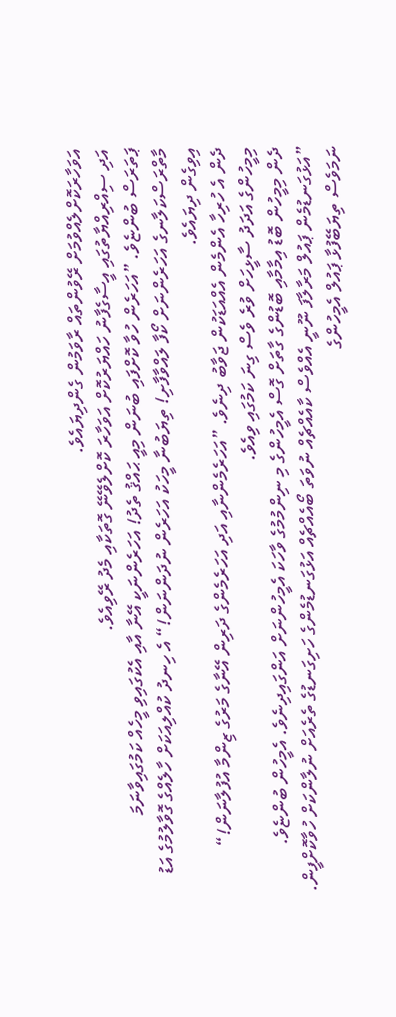އަވަހާރަކޮށްލެއްވުމަށް ރޭވުންތައް ރާވަމުން ގެންދިޔައެވެ.
އަދި ސިއްރިއްޔާތުގައި އީސާގެފާނު ހައްޔަރުކޮށް އަވަހާރަ ކޮށްލެވޭނޭ ގޮތަކާއި މެދު ރޭވިއެވެ.
ޕަތަރަސް ބުންޏެވެ. ”އަހަރެން ހުވާ ކޮށްފައި ބުނަން މިއީ ޙައްޤު ތެދު! އަހަރެންނަކީ އޭނާ އާއި އެކުގައިވި މީހެއް ކަމުގައިވާނަމަ މާތްރަސްކަލާނގެ އަހަރެންނަށް ކޯފާ ލައްވާފާށި! ތިޔަބުނާ މީހަކު އަހަރެން ނުދަންނަން!“ އެ ހިނދު ކުއްލިއަކަށް ހާލެއްގެ ގޮވާލުމުގެ އަޑު އިވިގެން ދިޔައެވެ.
ދެން އެ ހުރިހާ އެންމެން އެއްއަޑަކުން ޖަވާބު ދިނެވެ. ”އަހަރެމެންނާއި އަދި އަހަރެމެންގެ ދަރިން އޭނާގެ މަރުގެ ޒިންމާ އުފުލާނަން!“
މިމީހުންގެ އަދަދު ސާޅީހަށް ވުރެ ވެސް ގިނަ ކަމުގައި ވިއެވެ.
ދެން މިމީހުން ބޮޑު އިމާމާއި ބޮޑުންގެ ގާތަށް ގޮސް އެމީހުންގެ މި ނިންމުމުގެ ވާހަކަ އެމީހުންނަށް އަންގައިދިނެވެ. އެމީހުން ބުންޏެވެ. ”އަޅުގަނޑުމެން ޕައުލް މަރާލާފަ ނޫނީ އެއްވެސް ކާއެއްޗެއް ނުވަތަ ބޯއެއްޗެއް އަޅުގަނޑުމެންގެ ހަށިގަނޑުގެ ތެރެއަށް ނުލާންކަށް ހުވާކޮށްފީން.
ނަމަވެސް ތިޔަބޭފުޅާ ޕައުލް އެމީހުންގެ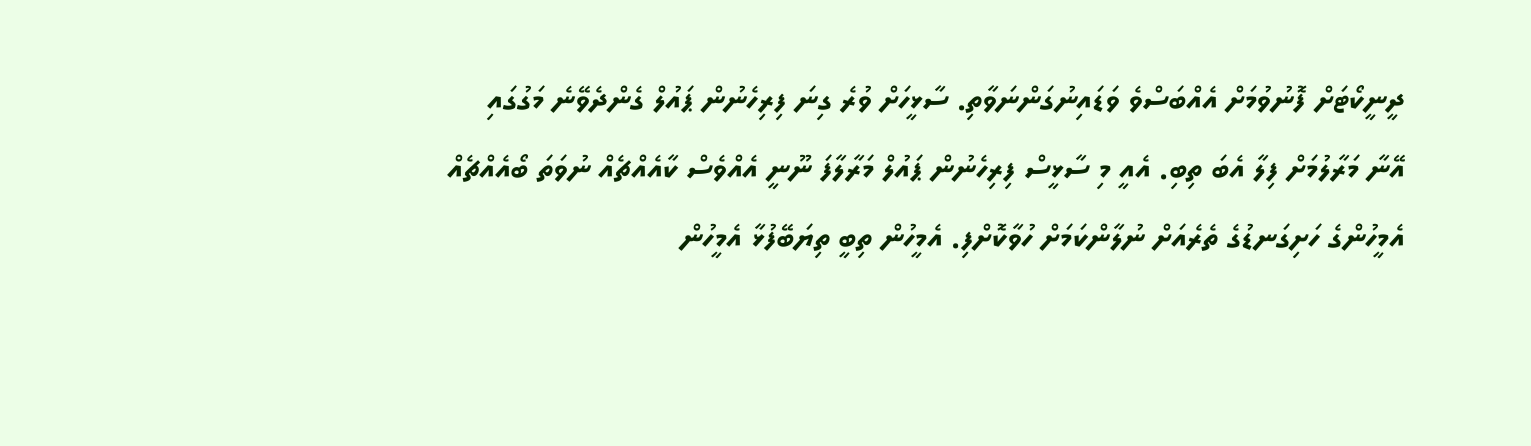ދީނީކޯޓަށް ފޮނުވުމަށް އެއްބަސްވެ ވަޑައިނުގަންނަވާތި. ސާޅީހަށް ވުރެ ގިނަ ފިރިހެނުން ޕައުލް ގެންދެވޭނެ މަގުގައި އޭނާ މަރާލުމަށް ފިލާ އެބަ ތިބި. އެއީ މި ސާޅީސް ފިރިހެނުން ޕައުލް މަރާލާފަ ނޫނީ އެއްވެސް ކާއެއްޗެއް ނުވަތަ ބޯއެއްޗެއް އެމީހުންގެ ހަށިގަނޑުގެ ތެރެއަށް ނުލާންކަމަށް ހުވާކޮށްފި. އެމީހުން ތިބީ ތިޔަބޭފުޅާ އެމީހުން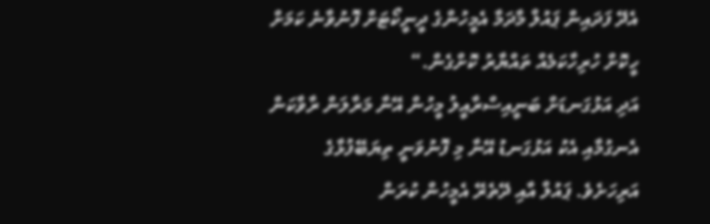އެދޭ ފަދައިން ޕައުލް މާދަމާ އެމީހުންގެ ދީނީކޯޓަށް ފޮނުވާނެ ކަމަށް ހީކޮށް ހުރިހާކަމެއް ތައްޔާރު ކޮށްގެން.“
އަދި އަޅުގަނޑަށް ބަނީއިސްރާއީލު މީހުން އޭނާ މަރާލަން ރާވާކަން އެނގުމާއި އެކު އަޅުގަނޑު އޭނާ މި ފޮނުވަނީ ތިޔަބޭފުޅާގެ އަރިހަށެވެ. ޕައުލް އާއި ދޭތެރޭ އެމީހުން ކުރަން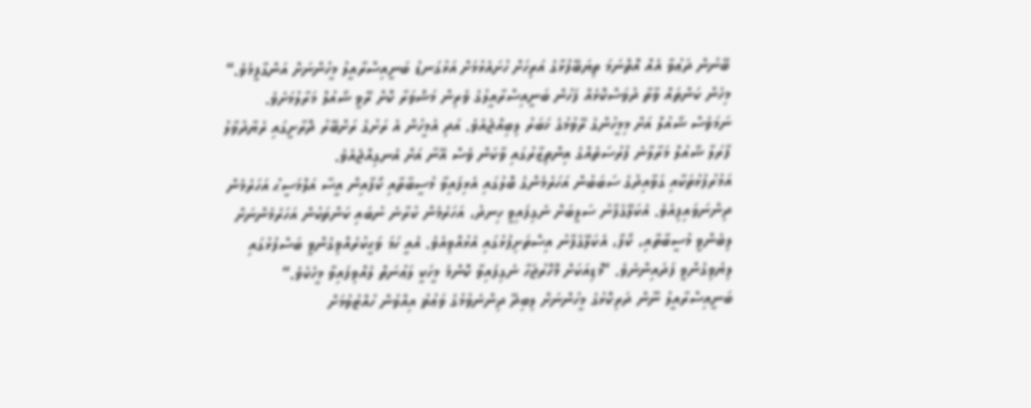ބޭނުން ދަޢުވާ އެއް އޮތްނަމަ ތިޔަބޭފުޅާގެ އަރިހަށް ހުށައެޅުމަށް އަޅުގަނޑު ބަނީއިސްރާއީލު މީހުންނަށް އަންގާފީމެވެ.“
މިހެން ކަންތައް ވާތާ ދުވަސްކޮޅެއް ފަހުން ބަނީއިސްރާއީލުގެ ވެރިން މަޝްވަރާ ކޮށް ރޭވީ ޝާއުލް މަރާލުމަށެވެ.
ނަމަވެސް ޝާއުލް އަށް މިމީހުންގެ ރޭވުމުގެ ޚަބަރު ލިބިއްޖެއެވެ. އަދި އެމީހުން އެ ރަށުގެ ރަށްބޭރު ދޮރާށީގައި ރެޔާދުވާލު ފާރަލާ ޝާއުލް މަރާލާނެ ފުރުސަތެއްގެ އިންތިޒާރުގައި ވާކަން ވެސް އޭނާ އަށް އެނގިއްޖެއެވެ.
އަމުރުފުޅުތަކާއި ގަވާއިދުގެ ސަބަބުން އަހަރެމެންގެ ބޮލުގައި އެޅިފައިވާ މުސީބާތާއި ކޯފާއިން އީސާ އަލްމަސީޙު އަހަރެމެން ދިންނަވައިފިއެވެ. އެކަލޭގެފާނު ސަލީބަށް ނެގިފައިވީ ހިނދު، އަހަރެމެން ކުރާނެ ނުބައި ކަންތަކުން އަހަރެމެންނަށް ލިބެންވީ މުސީބާތާއި، ކޯފާ، އެކަލޭގެފާނު އިސްތަށިފުޅުގައި އެޅުއްވިއެވެ. އެއީ ހަމަ ވަޙީކުރެއްވިގެންވީ ބަސްފުޅުގައި ލިޔެވިގެންވީ ފަދައިންނެވެ. ”މުޑިއަކަށް މޮހޮރުޖަހާ ނެގިފައިވާ ކޮންމެ މީހަކީ ލަޢުނަތް ލެއްވިފައިވާ މީހެކެވެ.“
ބަނީއިސްރާއީލު ނޫން ދަރިކޮޅުގެ މީހުންނަށް ލިބިދޭ ދިންނެވުމުގެ ވަޢުޡު އިއްވުން ހުއްޓުވުމަށް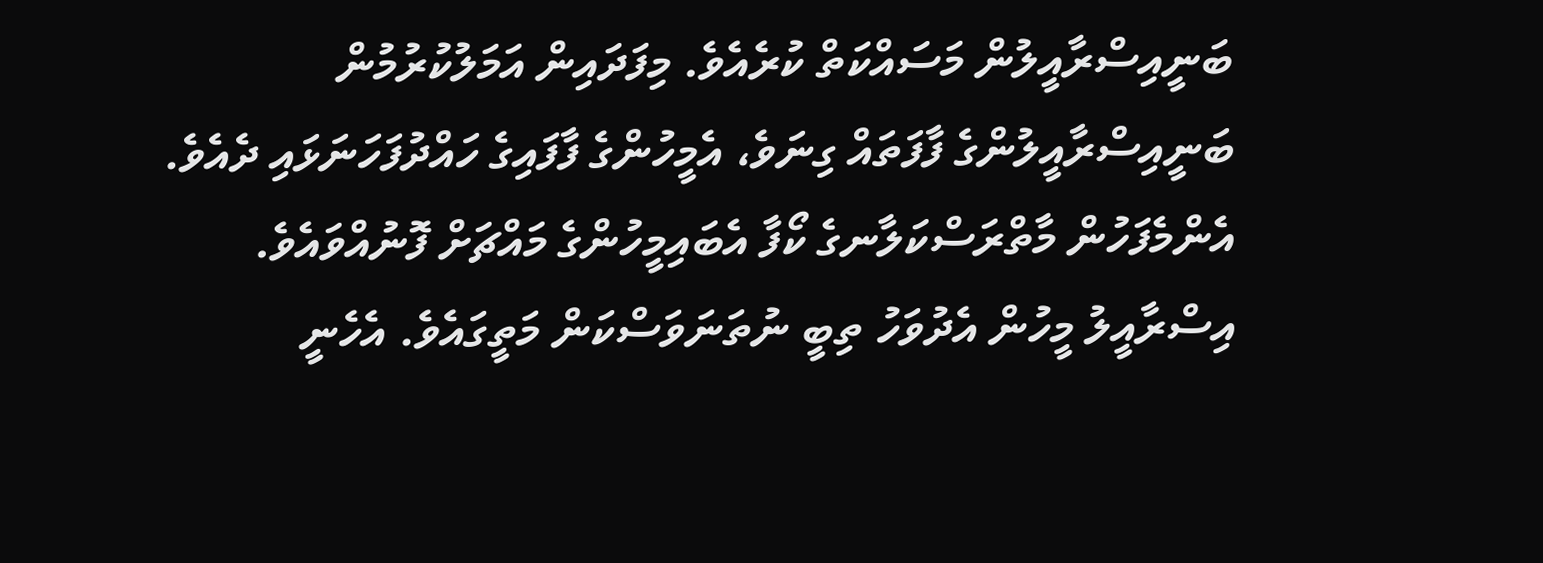ބަނީއިސްރާއީލުން މަސައްކަތް ކުރެއެވެ. މިފަދައިން އަމަލުކުރުމުން ބަނީއިސްރާއީލުންގެ ފާފަތައް ގިނަވެ، އެމީހުންގެ ފާފައިގެ ހައްދުފަހަނަޅައި ދެއެވެ. އެންމެފަހުން މާތްރަސްކަލާނގެ ކޯފާ އެބައިމީހުންގެ މައްޗަށް ފޮނުއްވައެވެ.
އިސްރާއީލު މީހުން އެދުވަހު ތިބީ ނުތަނަވަސްކަން މަތީގައެވެ. އެހެނީ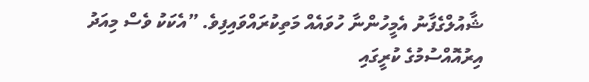ޝާއުލްގެފާނު އެމީހުންނާ ހުވައެއް މަތިކުރައްވައިފިވެ. ”އެކަކު ވެސް މިއަދު އިރުއޮއްސުމުގެ ކުރީގައި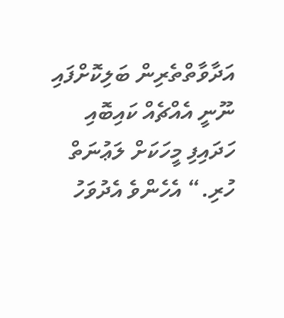އަދާވާތްތެރިން ބަލިކޮށްފައި ނޫނީ އެއްޗެއް ކައިބޮއި ހަދައިފި މީހަކަށް ލަޢުނަތް ހުރި.“ އެހެންވެ އެދުވަހު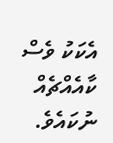އެކަކު ވެސް ކާއެއްޗެއް ނުކައެވެ.